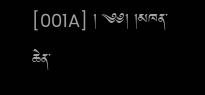[001A] ། ༄༅། །མཁན་ཆེན་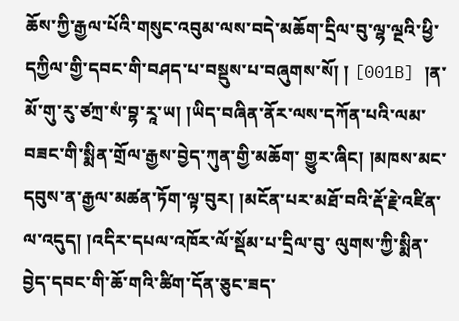ཆོས་ཀྱི་རྒྱལ་པོའི་གསུང་འབུམ་ལས་བདེ་མཆོག་དྲིལ་བུ་ལྷ་ལྔའི་ཕྱི་དཀྱིལ་གྱི་དབང་གི་བཤད་པ་བསྡུས་པ་བཞུགས་སོ། ། [001B] །ན་མོ་གུ་རུ་ཙཀྲ་སཾ་བྷ་རཱ་ཡ། །ཡིད་བཞིན་ནོར་ལས་དཀོན་པའི་ལམ་བཟང་གི་སྨིན་གྲོལ་རྒྱས་བྱེད་ཀུན་གྱི་མཆོག་ གྱུར་ཞིང། །མཁས་མང་དབུས་ན་རྒྱལ་མཚན་ཏོག་ལྟ་བུར། །མངོན་པར་མཐོ་བའི་རྡོ་རྗེ་འཛིན་ལ་འདུད། །འདིར་དཔལ་འཁོར་ལོ་སྡོམ་པ་དྲིལ་བུ་ ལུགས་ཀྱི་སྨིན་བྱེད་དབང་གི་ཆོ་གའི་ཚིག་དོན་ཅུང་ཟད་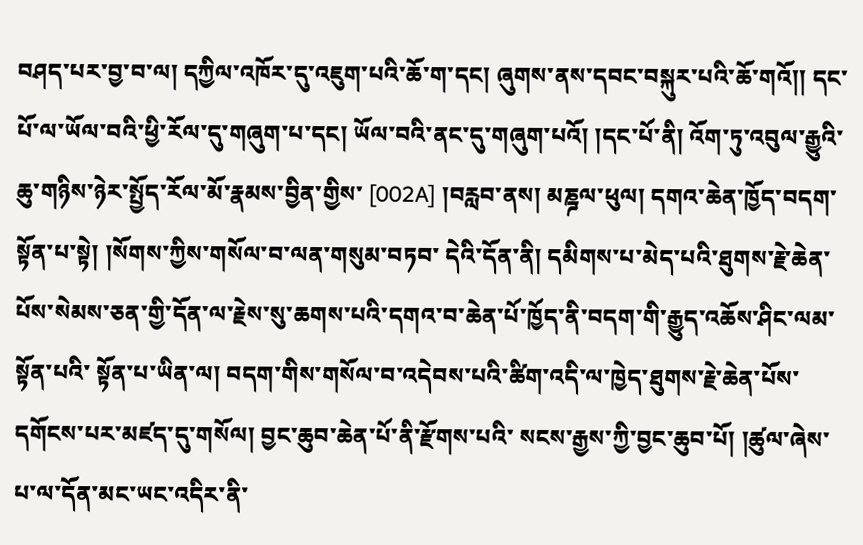བཤད་པར་བྱ་བ་ལ། དཀྱིལ་འཁོར་དུ་འཇུག་པའི་ཆོ་ག་དང། ཞུགས་ནས་དབང་བསྐུར་པའི་ཆོ་གའོ།། དང་པོ་ལ་ཡོལ་བའི་ཕྱི་རོལ་དུ་གཞུག་པ་དང། ཡོལ་བའི་ནང་དུ་གཞུག་པའོ། །དང་པོ་ནི། འོག་ཏུ་འབུལ་རྒྱུའི་ཆུ་གཉིས་ཉེར་སྤྱོད་རོལ་མོ་རྣམས་བྱིན་གྱིས་ [002A] །བརླབ་ནས། མཎྜལ་ཕུལ། དགའ་ཆེན་ཁྱོད་བདག་སྟོན་པ་སྟེ། །སོགས་ཀྱིས་གསོལ་བ་ལན་གསུམ་བཏབ་ དེའི་དོན་ནི། དམིགས་པ་མེད་པའི་ཐུགས་རྗེ་ཆེན་པོས་སེམས་ཅན་གྱི་དོན་ལ་རྗེས་སུ་ཆགས་པའི་དགའ་བ་ཆེན་པོ་ཁྱོད་ནི་བདག་གི་རྒྱུད་འཆོས་ཤིང་ལམ་སྟོན་པའི་ སྟོན་པ་ཡིན་ལ། བདག་གིས་གསོལ་བ་འདེབས་པའི་ཚིག་འདི་ལ་ཁྱེད་ཐུགས་རྗེ་ཆེན་པོས་དགོངས་པར་མཛད་དུ་གསོལ། བྱང་ཆུབ་ཆེན་པོ་ནི་རྫོགས་པའི་ སངས་རྒྱས་ཀྱི་བྱང་ཆུབ་པོ། །ཚུལ་ཞེས་པ་ལ་དོན་མང་ཡང་འདིར་ནི་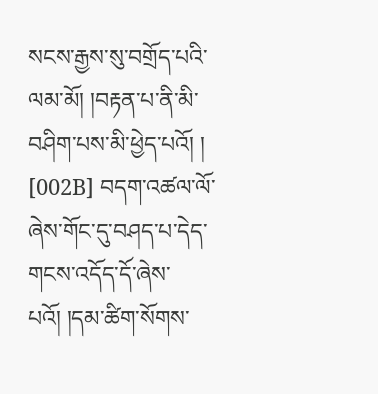སངས་རྒྱས་སུ་བགྲོད་པའི་ལམ་མོ། །བརྟན་པ་ནི་མི་བཤིག་པས་མི་ཕྱེད་པའོ། ། [002B] བདག་འཚལ་ལོ་ཞེས་གོང་དུ་བཤད་པ་དེད་གངས་འདོད་དོ་ཞེས་པའོ། །དམ་ཚིག་སོགས་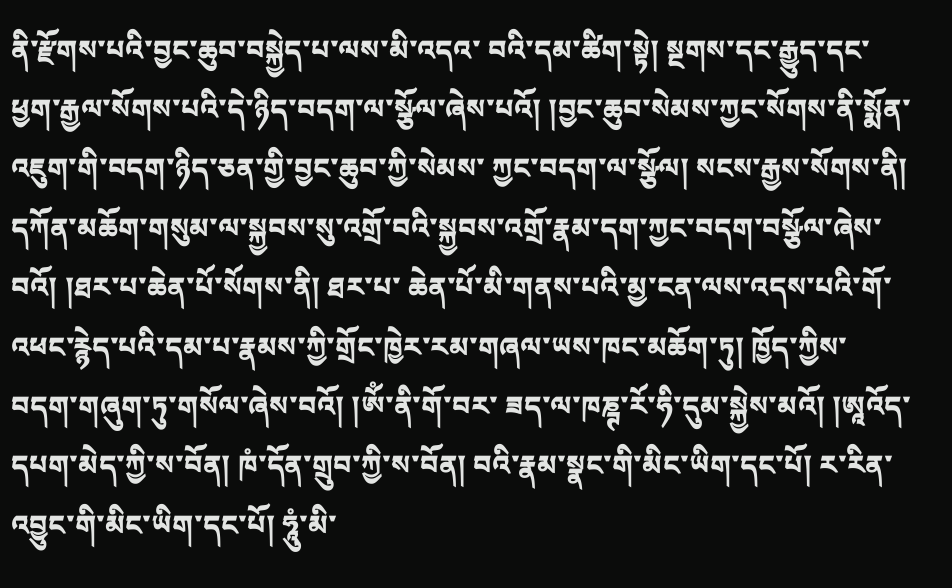ནི་རྫོགས་པའི་བྱང་ཆུབ་བསྐྱེད་པ་ལས་མི་འདའ་ བའི་དམ་ཚིག་སྟེ། སྔགས་དང་རྒྱུད་དང་ཕྱག་རྒྱལ་སོགས་པའི་དེ་ཉིད་བདག་ལ་སྩོལ་ཞེས་པའོ། །བྱང་ཆུབ་སེམས་ཀྱང་སོགས་ནི་སྨོན་འཇུག་གི་བདག་ཉིད་ཅན་གྱི་བྱང་ཆུབ་ཀྱི་སེམས་ ཀྱང་བདག་ལ་སྩོལ། སངས་རྒྱས་སོགས་ནི། དཀོན་མཆོག་གསུམ་ལ་སྐྱབས་སུ་འགྲོ་བའི་སྐྱབས་འགྲོ་རྣམ་དག་ཀྱང་བདག་བསྩོལ་ཞེས་བའོ། །ཐར་པ་ཆེན་པོ་སོགས་ནི། ཐར་པ་ ཆེན་པོ་མི་གནས་པའི་མྱ་ངན་ལས་འདས་པའི་གོ་འཕང་རྙེད་པའི་དམ་པ་རྣམས་ཀྱི་གྲོང་ཁྱེར་རམ་གཞལ་ཡས་ཁང་མཆོག་ཏུ། ཁྱོད་ཀྱིས་བདག་གཞུག་ཏུ་གསོལ་ཞེས་བའོ། །ཨོཾ་ནི་གོ་བར་ ཟད་ལ་ཁཎྚ་རོ་ཧི་དུམ་སྐྱེས་མའོ། །ཨཱའོད་དཔག་མེད་ཀྱི་ས་བོན། ཁཾ་དོན་གྲུབ་ཀྱི་ས་བོན། བའི་རྣམ་སྣང་གི་མིང་ཡིག་དང་པོ། ར་རིན་འབྱུང་གི་མིང་ཡིག་དང་པོ། ཧཱུཾ་མི་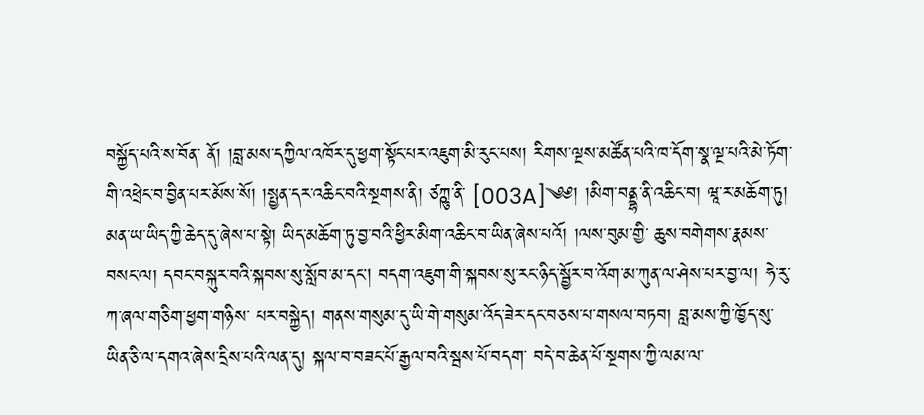བསྐྱོད་པའི་ས་བོན་ ནོ། །བླ་མས་དཀྱིལ་འཁོར་དུ་ཕྱག་སྟོང་པར་འཇུག་མི་རུང་པས། རིགས་ལྔས་མཚོན་པའི་ཁ་དོག་སྣ་ལྔ་པའི་མེ་ཏོག་གི་འཕྲེང་བ་བྱིན་པར་མོས་སོ། །སྤྱན་དར་འཆིང་བའི་སྔགས་ནི། ཙཀྵུ་ནི་ [003A]༄༅། །མིག་བནྡྷ་ནི་འཆིང་བ། ཝཱ་ར་མཆོག་ཏུ། མན་ཡ་ཡིད་ཀྱི་ཆེད་དུ་ཞེས་པ་སྟེ། ཡིད་མཆོག་ཏུ་བྱ་བའི་ཕྱིར་མིག་འཆིང་བ་ཡིན་ཞེས་པའོ། །ལས་བུམ་གྱི་ ཆུས་བགེགས་རྣམས་བསང་ལ། དབང་བསྐུར་བའི་སྐབས་སུ་སློབ་མ་དང། བདག་འཇུག་གི་སྐབས་སུ་རང་ཉིད་སྦྱོར་བ་འོག་མ་ཀུན་ལ་ཤེས་པར་བྱ་ལ། ཧེ་རུ་ཀ་ཞལ་གཅིག་ཕྱག་གཉིས་ པར་བསྐྱེད། གནས་གསུམ་དུ་ཡི་གེ་གསུམ་འོད་ཟེར་དང་བཅས་པ་གསལ་བཏབ། བླ་མས་ཀྱི་ཁྱོད་སུ་ཡིན་ཅི་ལ་དགའ་ཞེས་དྲིས་པའི་ལན་དུ། སྐལ་བ་བཟང་པོ་རྒྱལ་བའི་སྦས་པོ་བདག་ བདེ་བ་ཆེན་པོ་སྔགས་ཀྱི་ལམ་ལ་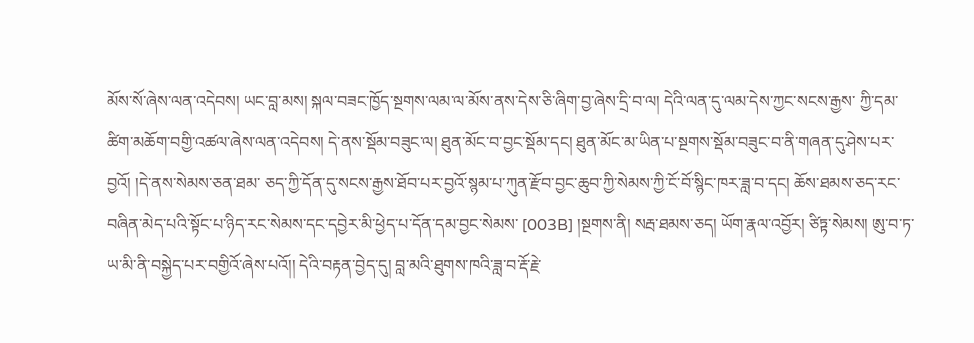མོས་སོ་ཞེས་ལན་འདེབས། ཡང་བླ་མས། སྐལ་བཟང་ཁྱོད་སྔགས་ལམ་ལ་མོས་ནས་དེས་ཅི་ཞིག་བྱ་ཞེས་དྲི་བ་ལ། དེའི་ལན་དུ་ལམ་དེས་ཀྱང་སངས་རྒྱས་ ཀྱི་དམ་ཚིག་མཆོག་བགྱི་འཚལ་ཞེས་ལན་འདེབས། དེ་ནས་སྡོམ་བཟུང་ལ། ཐུན་མོང་བ་བྱང་སྡོམ་དང། ཐུན་མོང་མ་ཡིན་པ་སྔགས་སྡོམ་བཟུང་བ་ནི་གཞན་དུ་ཤེས་པར་བྱའོ། །དེ་ནས་སེམས་ཅན་ཐམ་ ཅད་ཀྱི་དོན་དུ་སངས་རྒྱས་ཐོབ་པར་བྱའོ་སྙམ་པ་ཀུན་རྫོབ་བྱང་ཆུབ་ཀྱི་སེམས་ཀྱི་ངོ་བོ་སྙིང་ཁར་ཟླ་བ་དང། ཆོས་ཐམས་ཅད་རང་བཞིན་མེད་པའི་སྟོང་པ་ཉིད་རང་སེམས་དང་དབྱེར་མི་ཕྱེད་པ་དོན་དམ་བྱང་སེམས་ [003B] །སྔགས་ནི། སརྦ་ཐམས་ཅད། ཡོག་རྣལ་འབྱོར། ཙིཏྟ་སེམས། ཨུ་བ་ཏ་ཡ་མི་ནི་བསྐྱེད་པར་བགྱིའོ་ཞེས་པའོ།། དེའི་བརྟན་བྱེད་དུ། བླ་མའི་ཐུགས་ཁའི་ཟླ་བ་རྡོ་རྗེ་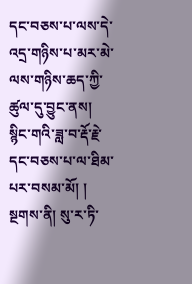དང་བཅས་པ་ལས་དེ་འདྲ་གཉིས་པ་མར་མེ་ལས་གཉིས་ཆད་ཀྱི་ཚུལ་དུ་བྱུང་ནས། སྙིང་གའི་ཟླ་བ་རྡོ་རྗེ་དང་བཅས་པ་ལ་ཐིམ་པར་བསམ་མོ། ། སྔགས་ནི། སུ་ར་ཏི་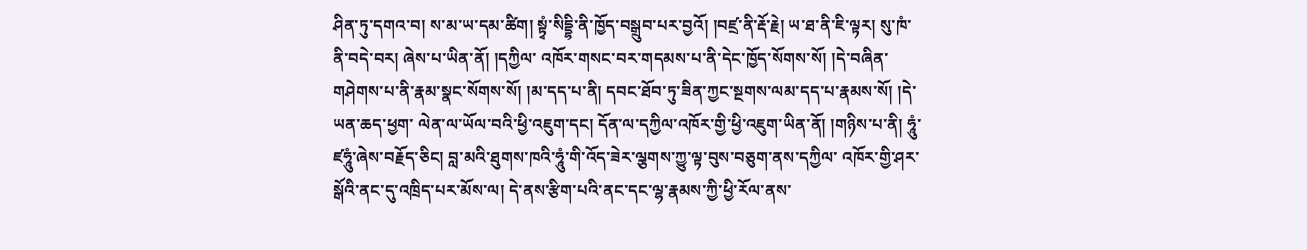ཤིན་ཏུ་དགའ་བ། ས་མ་ཡ་དམ་ཚིག། སྟྭཾ་སིདྡྷི་ནི་ཁྱོད་བསྒྲུབ་པར་བྱའོ། །བཛྲ་ནི་རྡོ་རྗེ། ཡ་ཐ་ནི་ཇི་ལྟར། སུ་ཁཾ་ནི་བདེ་བར། ཞེས་པ་ཡིན་ནོ། །དཀྱིལ་ འཁོར་གསང་བར་གདམས་པ་ནི་དེང་ཁྱོད་སོགས་སོ། །དེ་བཞིན་གཤེགས་པ་ནི་རྣམ་སྣང་སོགས་སོ། །མ་དད་པ་ནི། དབང་ཐོབ་ཏུ་ཟིན་ཀྱང་སྔགས་ལམ་དད་པ་རྣམས་སོ། །དེ་ཡན་ཆད་ཕྱག་ ལེན་ལ་ཡོལ་བའི་ཕྱི་འཇུག་དང། དོན་ལ་དཀྱིལ་འཁོར་གྱི་ཕྱི་འཇུག་ཡིན་ནོ། །གཉིས་པ་ནི། ཧཱུཾ་ཛཧཱུཾ་ཞེས་བརྗོད་ཅིང། བླ་མའི་ཐུགས་ཁའི་ཧཱུཾ་གི་འོད་ཟེར་ལྕགས་ཀྱུ་ལྟ་བུས་བཅུག་ནས་དཀྱིལ་ འཁོར་གྱི་ཤར་སྒོའི་ནང་དུ་འཁྲིད་པར་མོས་ལ། དེ་ནས་རྩིག་པའི་ནང་དང་ལྷ་རྣམས་ཀྱི་ཕྱི་རོལ་ནས་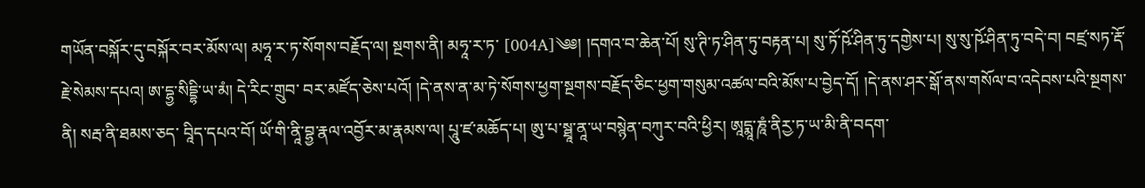གཡོན་བསྐོར་དུ་བསྐོར་བར་མོས་ལ། མཧཱ་ར་ཏ་སོགས་བརྗོད་ལ། སྔགས་ནི། མཧཱ་ར་ཏ་ [004A]༄༅། །དགའ་བ་ཆེན་པོ། སུ་ཊི་ཏ་ཤིན་ཏུ་བརྟན་པ། སུ་ཏོ་ཥོ་ཤིན་ཏུ་དགྱེས་པ། སུ་སུ་ཥོ་ཤིན་ཏུ་བདེ་བ། བཛྲ་སཏ་རྡོ་རྗེ་སེམས་དཔའ། ཨ་དྷྱ་སིདྡྷི་ཡ་མཾ། དེ་རིང་གྲུབ་ བར་མཛོད་ཅེས་པའོ། །དེ་ནས་ན་མ་ཏེ་སོགས་ཕྱག་སྔགས་བརྗོད་ཅིང་ཕྱག་གསུམ་འཚལ་བའི་མོས་པ་བྱེད་དོ། །དེ་ནས་ཤར་སྒོ་ནས་གསོལ་བ་འདེབས་པའི་སྔགས་ནི། སརྦ་ནི་ཐམས་ཅད་ བཱིད་དཔའ་བོ། ཡོ་གི་ནཱི་བྷྱ་རྣལ་འབྱོར་མ་རྣམས་ལ། པཱུ་ཛ་མཆོད་པ། ཨུ་པ་སྠཱ་ནཱ་ཡ་བསྙེན་བཀུར་བའི་ཕྱིར། ཨཱདྨཱ་ཎཱཾ་ནིརྱ་ཏ་ཡ་མི་ནི་བདག་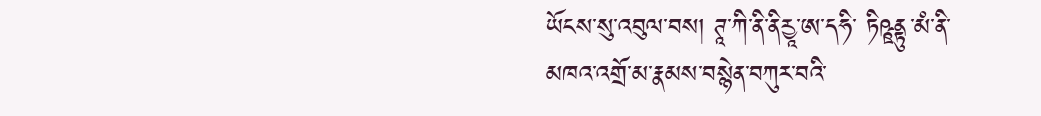ཡོངས་སུ་འབུལ་བས། ཊཱ་ཀི་ནི་ནིརྱཱ་ཨ་དཧི་ ཏིཥྛནྟུ་མཾ་ནི་མཁའ་འགྲོ་མ་རྣམས་བསྙེན་བཀུར་བའི་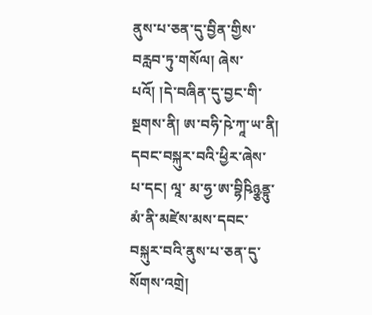ནུས་པ་ཅན་དུ་བྱིན་གྱིས་བརླབ་ཏུ་གསོལ། ཞེས་པའོ། །དེ་བཞིན་དུ་བྱང་གི་སྔགས་ནི། ཨ་བཧི་ཥེ་ཀཱ་ཡ་ནི། དབང་བསྐུར་བའི་ཕྱིར་ཞེས་པ་དང། ལཱ་ མ་ཧྱ་ཨ་བྷིཥིཉྩནྟུ་མཾ་ནི་མཛེས་མས་དབང་བསྐུར་བའི་ནུས་པ་ཅན་དུ་སོགས་འགྲེ།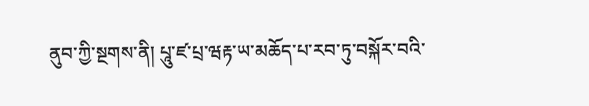ནུབ་ཀྱི་སྔགས་ནི། པཱུ་ཛ་པྲ་ཝརྟ་ཡ་མཆོད་པ་རབ་ཏུ་བསྐོར་བའི་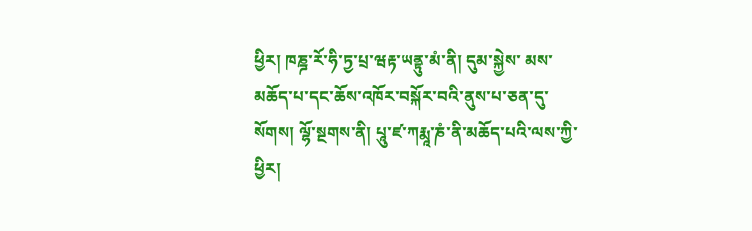ཕྱིར། ཁཎྜ་རོ་ཧི་ཏྱ་པྲ་ཝརྟ་ཡནྟུ་མཾ་ནི། དུམ་སྐྱེས་ མས་མཆོད་པ་དང་ཆོས་འཁོར་བསྐོར་བའི་ནུས་པ་ཅན་དུ་སོགས། ལྷོ་སྔགས་ནི། པཱུ་ཛ་ཀརྨཱ་ཎཾ་ནི་མཆོད་པའི་ལས་ཀྱི་ཕྱིར།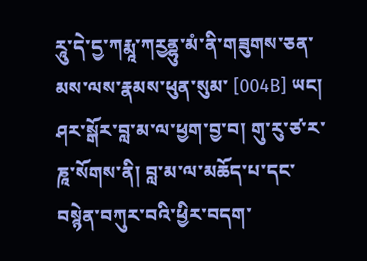རཱུ་དེ་དྱ་ཀརྨཱ་ཀརྱནྷུ་མཾ་ནི་གཟུགས་ཅན་མས་ལས་རྣམས་ཕུན་སུམ་ [004B] ཡང། ཤར་སྒོར་བླ་མ་ལ་ཕྱག་བྱ་བ། གུ་རུ་ཙ་ར་ཎཱ་སོགས་ནི། བླ་མ་ལ་མཆོད་པ་དང་བསྙེན་བཀུར་བའི་ཕྱིར་བདག་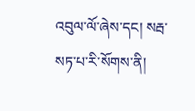འབུལ་ལོ་ཞེས་དང། སརྦ་སཏ་པ་རི་སོགས་ནི།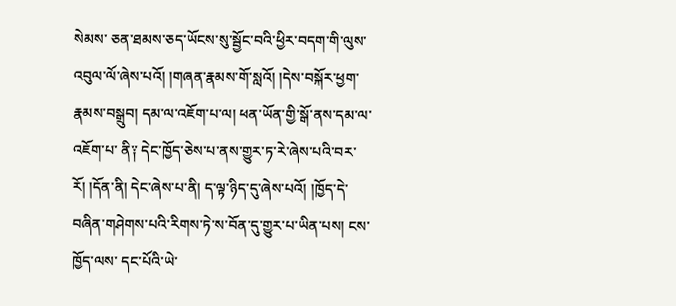སེམས་ ཅན་ཐམས་ཅད་ཡོངས་སུ་སྦྱོང་བའི་ཕྱིར་བདག་གི་ལུས་འབུལ་ལོ་ཞེས་པའོ། །གཞན་རྣམས་གོ་སླའོ། །དེས་བསྐོར་ཕྱག་རྣམས་བསྒྲུབ། དམ་ལ་འཇོག་པ་ལ། ཕན་ཡོན་གྱི་སྒོ་ནས་དམ་ལ་འཇོག་པ་ ནི༑ དེང་ཁྱོད་ཅེས་པ་ནས་གྱུར་ཏ་རེ་ཞེས་པའི་བར་རོ། །དོན་ནི། དེང་ཞེས་པ་ནི། ད་ལྟ་ཉིད་དུ་ཞེས་པའོ། །ཁྱོད་དེ་བཞིན་གཤེགས་པའི་རིགས་ཏེ་ས་བོན་དུ་གྱུར་པ་ཡིན་པས། ངས་ཁྱོད་ལས་ དང་པོའི་ཡེ་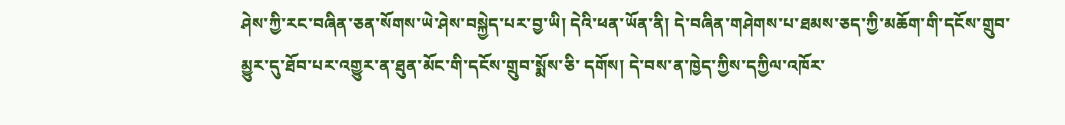ཤེས་ཀྱི་རང་བཞིན་ཅན་སོགས་ཡེ་ཤེས་བསྐྱེད་པར་བྱ་ཡི། དེའི་ཕན་ཡོན་ནི། དེ་བཞིན་གཤེགས་པ་ཐམས་ཅད་ཀྱི་མཆོག་གི་དངོས་གྲུབ་མྱུར་དུ་ཐོབ་པར་འགྱུར་ན་ཐུན་མོང་གི་དངོས་གྲུབ་སྨོས་ཅི་ དགོས། དེ་བས་ན་ཁྱེད་ཀྱིས་དཀྱིལ་འཁོར་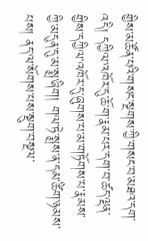གྱིས་མཚོན་པའི་གསང་སྔགས་ཀྱི་གསང་བ་མཐའ་དག་འདི། དཀྱིལ་འཁོར་དུ་ཆོ་ག་རྣམ་པར་དག་བ་ཚད་ལྡན་གྱིས་དཀྱིལ་འཁོར་དུ་ཞུགས་པ་མ་གཏོགས་པ་རྣམས་ ཀྱི་མདུན་དུ་མ་སྨྲ་ཞིག། གལ་ཏེ་སྨྲས་ན་དམ་ཚིག་ཉམས་པས། ནད་ལ་སོགས་པས་སྡུག་བསྔལ་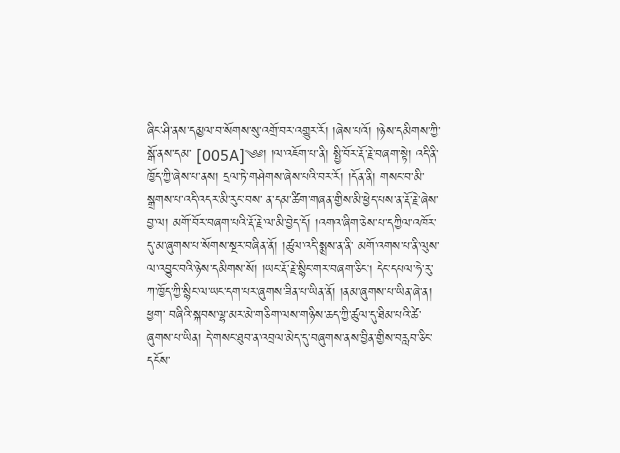ཞིང་ཤི་ནས་དམྱལ་བ་སོགས་སུ་འགྲོ་བར་འགྱུར་རོ། །ཞེས་པའོ། །ཉེས་དམིགས་ཀྱི་སྒོ་ནས་དམ་ [005A]༄༅། །ལ་འཇོག་པ་ནི། སྤྱི་བོར་རྡོ་རྗེ་བཞག་སྟེ། འདི་ནི་ཁྱོད་ཀྱི་ཞེས་པ་ནས། དྲལ་ཏེ་གཤེགས་ཞེས་པའི་བར་རོ། །དོན་ནི། གསང་བ་མི་སྒྲགས་པ་འདི་འདར་མི་རུང་བས་ ན་དམ་ཚིག་གཞན་གྱིས་མི་ཕྱེད་པས་ན་རྡོ་རྗེ་ཞེས་བྱ་ལ། མགོ་བོར་བཞག་པའི་རྡོ་རྗེ་ལ་མི་བྱེད་དོ། །འགའ་ཞིག་ཅེས་པ་དཀྱིལ་འཁོར་དུ་མ་ཞུགས་པ་སོགས་སྔར་བཞིན་ནོ། །ཚུལ་འདི་སྨྲས་ན་ནི་ མགོ་འགས་པ་ནི་ལུས་ལ་འབྱུང་བའི་ཉེས་དམིགས་སོ། །ཡང་རྡོ་རྗེ་སྙིང་གར་བཞག་ཅིང། དེང་དཔལ་ཧེ་རུ་ཀ་ཁྱོད་ཀྱི་སྙིང་ལ་ཡང་དག་པར་ཞུགས་ཟིན་པ་ཡིན་ནོ། །ནམ་ཞུགས་པ་ཡིན་ཞེ་ན། ཕྱག་ བཞིའི་སྐབས་ལྷ་མར་མེ་གཅིག་ལས་གཉིས་ཆད་ཀྱི་ཚུལ་དུ་ཐིམ་པའི་ཚེ་ཞུགས་པ་ཡིན། དེ་གསང་ཐུབ་ན་འབྲལ་མེད་དུ་བཞུགས་ནས་བྱིན་གྱིས་བརླབ་ཅིང་དངོས་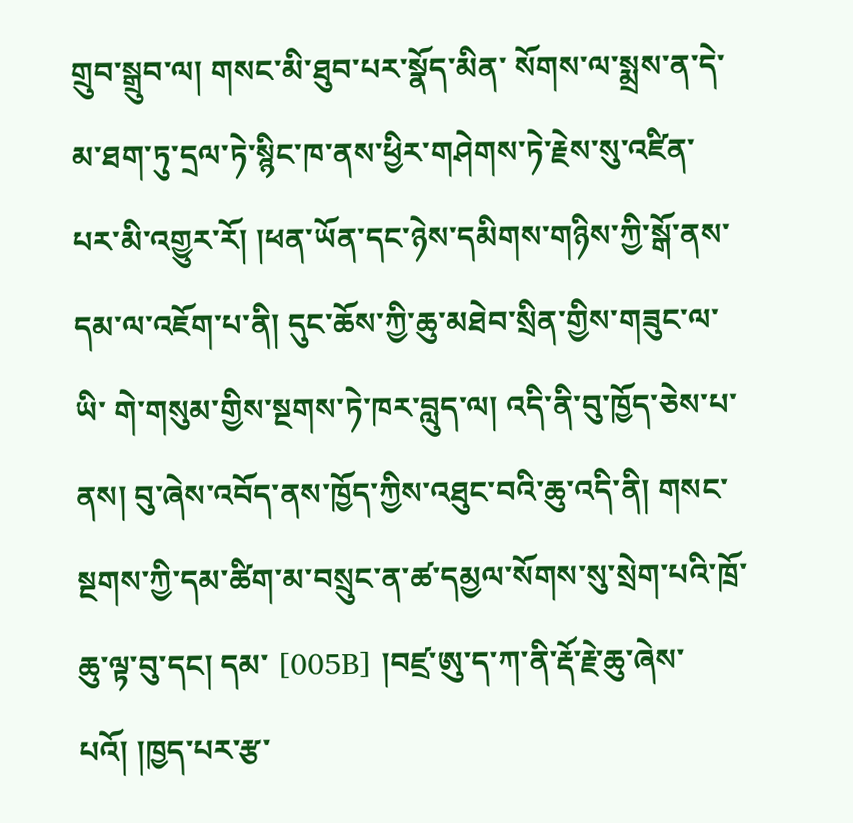གྲུབ་སྒྲུབ་ལ། གསང་མི་ཐུབ་པར་སྣོད་མིན་ སོགས་ལ་སྨྲས་ན་དེ་མ་ཐག་ཏུ་དྲལ་ཏེ་སྙིང་ཁ་ནས་ཕྱིར་གཤེགས་ཏེ་རྗེས་སུ་འཛིན་པར་མི་འགྱུར་རོ། །ཕན་ཡོན་དང་ཉེས་དམིགས་གཉིས་ཀྱི་སྒོ་ནས་དམ་ལ་འཇོག་པ་ནི། དུང་ཆོས་ཀྱི་ཆུ་མཐེབ་སྲིན་གྱིས་གཟུང་ལ་ཡི་ གེ་གསུམ་གྱིས་སྔགས་ཏེ་ཁར་བླུད་ལ། འདི་ནི་བུ་ཁྱོད་ཅེས་པ་ནས། བུ་ཞེས་འབོད་ནས་ཁྱོད་ཀྱིས་འཐུང་བའི་ཆུ་འདི་ནི། གསང་སྔགས་ཀྱི་དམ་ཚིག་མ་བསྲུང་ན་ཚ་དམྱལ་སོགས་སུ་སྲེག་པའི་ཁྲོ་ཆུ་ལྟ་བུ་དང། དམ་ [005B] །བཛྲ་ཨུ་ད་ཀ་ནི་རྡོ་རྗེ་ཆུ་ཞེས་པའོ། །ཁྱད་པར་རྩ་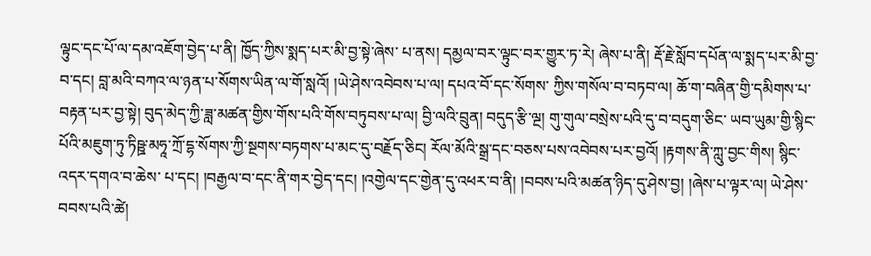ལྟུང་དང་པོ་ལ་དམ་འཇོག་བྱེད་པ་ནི། ཁྱོད་ཀྱིས་སྨད་པར་མི་བྱ་སྟེ་ཞེས་ པ་ནས། དམྱལ་བར་ལྟུང་བར་གྱུར་ཏ་རེ། ཞེས་པ་ནི། རྡོ་རྗེ་སློབ་དཔོན་ལ་སྨད་པར་མི་བྱ་བ་དང། བླ་མའི་བཀའ་ལ་ཉན་པ་སོགས་ཡིན་ལ་གོ་སླའོ། །ཡེ་ཤེས་འབེབས་པ་ལ། དཔའ་བོ་དང་སོགས་ ཀྱིས་གསོལ་བ་བཏབ་ལ། ཆོ་ག་བཞིན་གྱི་དམིགས་པ་བརྟན་པར་བྱ་སྟེ། བུད་མེད་ཀྱི་ཟླ་མཚན་གྱིས་གོས་པའི་གོས་བཏུབས་པ་ལ། བྱི་ལའི་བྲུན། བདུད་རྩི་ལྔ། གུ་གུལ་བསྲེས་པའི་དུ་བ་བདུག་ཅིང་ ཡབ་ཡུམ་གྱི་སྙིང་པོའི་མཇུག་ཏུ་ཏིཥྛ་མཧཱ་ཀྲོ་དྷ་སོགས་ཀྱི་སྔགས་བཏགས་པ་མང་དུ་བརྗོད་ཅིང། རོལ་མོའི་སྒྲ་དང་བཅས་པས་འབེབས་པར་བྱའོ། །རྟགས་ནི་ཀླུ་བྱང་གིས། སྙིང་འདར་དགའ་བ་ཆེས་ པ་དང། །བརྒྱལ་བ་དང་ནི་གར་བྱེད་དང། །འགྱེལ་དང་གྱེན་དུ་འཕར་བ་ནི། །བབས་པའི་མཚན་ཉིད་དུ་ཤེས་བྱ། །ཞེས་པ་ལྟར་ལ། ཡེ་ཤེས་བབས་པའི་ཚེ།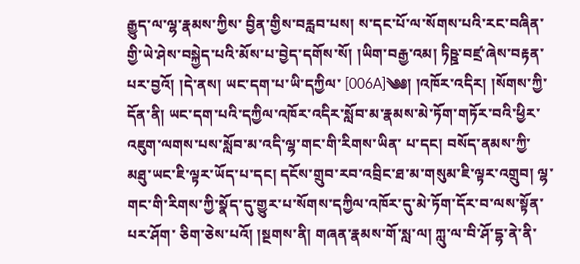རྒྱུད་ལ་ལྷ་རྣམས་ཀྱིས་ བྱིན་གྱིས་བརླབ་པས། ས་དང་པོ་ལ་སོགས་པའི་རང་བཞིན་གྱི་ཡེ་ཤེས་བསྐྱེད་པའི་མོས་པ་བྱེད་དགོས་སོ། །ཡིག་བརྒྱ་འམ། ཏིཥྛ་བཛྲ་ཞེས་བརྟན་པར་བྱའོ། །དེ་ནས། ཡང་དག་པ་ཡི་དཀྱིལ་ [006A]༄༅། །འཁོར་འདིར། །སོགས་ཀྱི་དོན་ནི། ཡང་དག་པའི་དཀྱིལ་འཁོར་འདིར་སློབ་མ་རྣམས་མེ་ཏོག་གཏོར་བའི་ཕྱིར་འཇུག་ལགས་པས་སློབ་མ་འདི་ལྷ་གང་གི་རིགས་ཡིན་ པ་དང། བསོད་ནམས་ཀྱི་མཐུ་ཡང་ཇི་ལྟར་ཡོད་པ་དང། དངོས་གྲུབ་རབ་འབྲིང་ཐ་མ་གསུམ་ཇི་ལྟར་འགྲུབ། ལྷ་གང་གི་རིགས་ཀྱི་སྣོད་དུ་གྱུར་པ་སོགས་དཀྱིལ་འཁོར་དུ་མེ་ཏོག་དོར་བ་ལས་སྟོན་པར་ཤོག་ ཅིག་ཅེས་པའོ། །སྔགས་ནི། གཞན་རྣམས་གོ་སླ་ལ། ཀླུ་ལ་བི་ཤོ་དྷ་ནེ་ནི་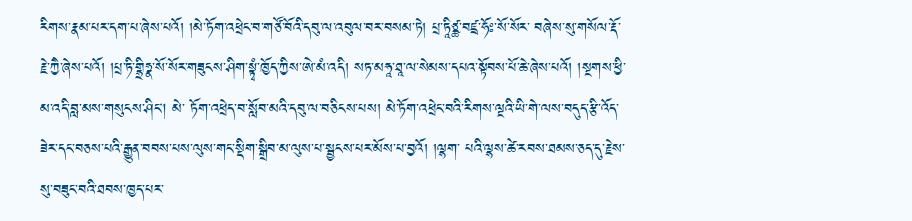རིགས་རྣམ་པར་དག་པ་ཞེས་པའོ། །མེ་ཏོག་འཕྲེང་བ་གཙོ་བོའི་དབུ་ལ་འབུལ་བར་བསམ་ཏེ། པྲ་ཏཱིཙྪ་བཛྲ་ཧོཿ་སོ་སོར་ བཞེས་སུ་གསོལ་རྡོ་རྗེ་ཀྱཻ་ཞེས་པའོ། །པྲ་ཏི་གྷྲིཧྣ་སོ་སོར་གཟུངས་ཤིག་སྟྭཾ་ཁྱོད་ཀྱིས་ཨེ་མཾ་འདི། སཏ་མཧཱ་ཐཱ་ལ་སེམས་དཔའ་སྟོབས་པོ་ཆེ་ཞེས་པའོ། །སྔགས་ཕྱི་མ་འདི་བླ་མས་གསུངས་ཤིང། མེ་ ཏོག་འཕྲེད་བ་སློབ་མའི་དབུ་ལ་བཅིངས་པས། མེ་ཏོག་འཕྲེང་བའི་རིགས་ལྔའི་ཡི་གེ་ལས་བདུད་རྩི་འོད་ཟེར་དང་བཅས་པའི་རྒྱུན་བབས་པས་ལུས་གང་སྡིག་སྒྲིབ་མ་ལུས་པ་སྦྱངས་པར་མོས་པ་བྱའོ། །ལྷག་ པའི་ལྷས་ཚེ་རབས་ཐམས་ཅད་དུ་རྗེས་སུ་བཟུང་བའི་ཐབས་ཁྱད་པར་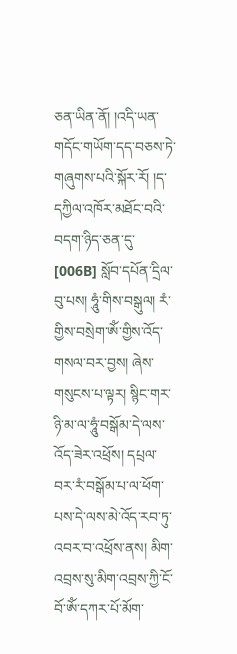ཅན་ཡིན་ནོ། །འདི་ཡན་གདོང་གཡོག་དད་བཅས་ཏེ་གཞུགས་པའི་སྐོར་རོ། །ད་དཀྱིལ་འཁོར་མཐོང་བའི་བདག་ཉིད་ཅན་དུ་ [006B] སློབ་དཔོན་དྲིལ་བུ་པས། ཧཱུཾ་གིས་བསྒུལ། རཾ་གྱིས་བསྲེག་ཨོཾ་གྱིས་འོད་གསལ་བར་བྱས། ཞེས་གསུངས་པ་ལྟར། སྙིང་གར་ཉི་མ་ལ་ཧཱུཾ་བསྒོམ་དེ་ལས་འོད་ཟེར་འཕྲོས། དཔྲལ་ བར་རཾ་བསྒོམ་པ་ལ་ཕོག་པས་དེ་ལས་མེ་འོད་རབ་ཏུ་འབར་བ་འཕྲོས་ནས། མིག་འབྲས་སུ་མིག་འབྲས་ཀྱི་ངོ་བོ་ཨོཾ་དཀར་པོ་མོག་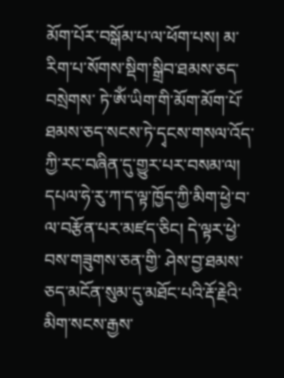མོག་པོར་བསྒོམ་པ་ལ་ཕོག་པས། མ་རིག་པ་སོགས་སྡིག་སྒྲིབ་ཐམས་ཅད་བསྲེགས་ ཏེ་ཨོཾ་ཡིག་གི་མོག་མོག་པོ་ཐམས་ཅད་སངས་ཏེ་དྭངས་གསལ་འོད་ཀྱི་རང་བཞིན་དུ་གྱུར་པར་བསམ་ལ། དཔལ་ཧེ་རུ་ཀ་ད་ལྟ་ཁྱོད་ཀྱི་མིག་ཕྱེ་བ་ལ་བརྩོན་པར་མཛད་ཅིང། དེ་ལྟར་ཕྱེ་བས་གཟུགས་ཅན་གྱི་ ཤེས་བྱ་ཐམས་ཅད་མངོན་སུམ་དུ་མཐོང་པའི་རྡོ་རྗེའི་མིག་སངས་རྒྱས་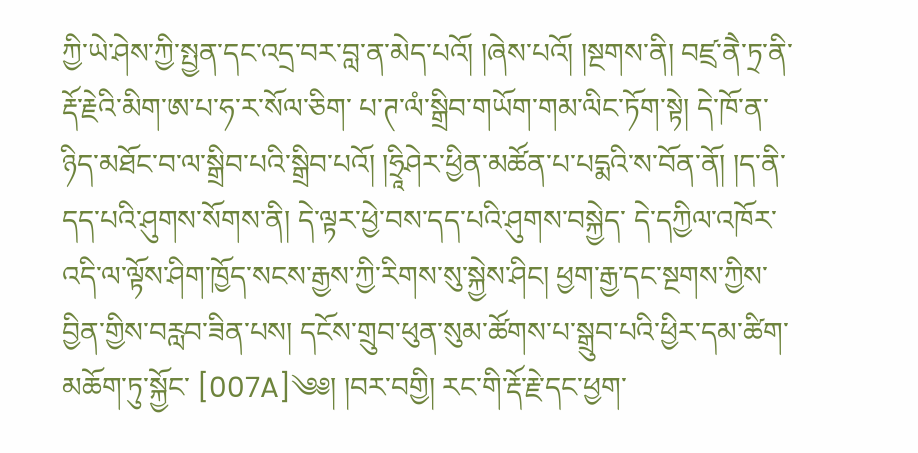ཀྱི་ཡེ་ཤེས་ཀྱི་སྤྱན་དང་འདྲ་བར་བླ་ན་མེད་པའོ། །ཞེས་པའོ། །སྔགས་ནི། བཛྲ་ནཻ་ཏྲ་ནི་རྡོ་རྗེའི་མིག་ཨ་པ་ཧ་ར་སོལ་ཅིག་ པ་ཊ་ལཾ་སྒྲིབ་གཡོག་གམ་ལིང་ཏོག་སྟེ། དེ་ཁོ་ན་ཉིད་མཐོང་བ་ལ་སྒྲིབ་པའི་སྒྲིབ་པའོ། །ཧྲཱིཤེར་ཕྱིན་མཚོན་པ་པདྨའི་ས་བོན་ནོ། །ད་ནི་དད་པའི་ཤུགས་སོགས་ནི། དེ་ལྟར་ཕྱེ་བས་དད་པའི་ཤུགས་བསྐྱེད་ དེ་དཀྱིལ་འཁོར་འདི་ལ་ལྟོས་ཤིག་ཁྱོད་སངས་རྒྱས་ཀྱི་རིགས་སུ་སྐྱེས་ཤིང། ཕྱག་རྒྱ་དང་སྔགས་ཀྱིས་བྱིན་གྱིས་བརླབ་ཟིན་པས། དངོས་གྲུབ་ཕུན་སུམ་ཚོགས་པ་སྒྲུབ་པའི་ཕྱིར་དམ་ཚིག་མཆོག་ཏུ་སྐྱོང་ [007A]༄༅། །བར་བགྱི། རང་གི་རྡོ་རྗེ་དང་ཕྱག་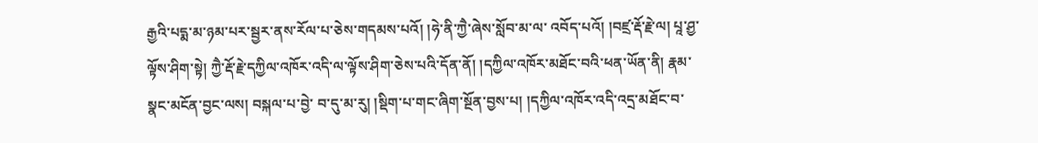རྒྱའི་པདྨ་མ་ཉམ་པར་སྦྱར་ནས་རོལ་པ་ཅེས་གདམས་པའོ། །ཧེ་ནི་ཀྱཻ་ཞེས་སློབ་མ་ལ་ འབོད་པའོ། །བཛྲ་རྡོ་རྗེ་ལ། པཱ་ཤྱ་ལྟོས་ཤིག་སྟེ། ཀྱཻ་རྡོ་རྗེ་དཀྱིལ་འཁོར་འདི་ལ་ལྟོས་ཤིག་ཅེས་པའི་དོན་ནོ། །དཀྱིལ་འཁོར་མཐོང་བའི་ཕན་ཡོན་ནི། རྣམ་སྣང་མངོན་བྱང་ལས། བསྐལ་པ་བྱེ་ བ་དུ་མ་རུ། །སྡིག་པ་གང་ཞིག་སྔོན་བྱས་པ། །དཀྱིལ་འཁོར་འདི་འདྲ་མཐོང་བ་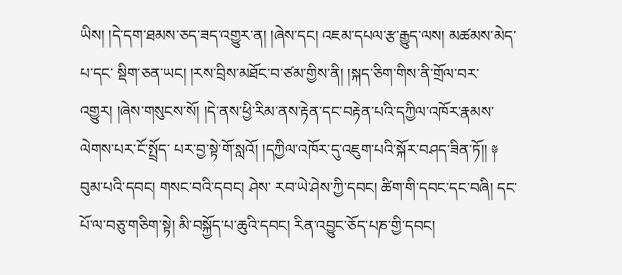ཡིས། །དེ་དག་ཐམས་ཅད་ཟད་འགྱུར་ན། །ཞེས་དང། འཇམ་དཔལ་རྩ་རྒྱུད་ལས། མཚམས་མེད་པ་དང་ སྡིག་ཅན་ཡང། །རས་བྲིས་མཐོང་བ་ཙམ་གྱིས་ནི། །སྐད་ཅིག་གིས་ནི་གྲོལ་བར་འགྱུར། །ཞེས་གསུངས་སོ། །དེ་ནས་ཕྱི་རིམ་ནས་རྟེན་དང་བརྟེན་པའི་དཀྱིལ་འཁོར་རྣམས་ལེགས་པར་ངོ་སྤྲོད་ པར་བྱ་སྟེ་གོ་སླའོ། །དཀྱིལ་འཁོར་དུ་འཇུག་པའི་སྐོར་བཤད་ཟིན་ཏོ།། ༈ བུམ་པའི་དབང། གསང་བའི་དབང། ཤེས་ རབ་ཡེ་ཤེས་ཀྱི་དབང། ཚིག་གི་དབང་དང་བཞི། དང་པོ་ལ་བཅུ་གཅིག་སྟེ། མི་བསྐྱོད་པ་ཆུའི་དབང། རིན་འབྱུང་ཅོད་པཎ་གྱི་དབང།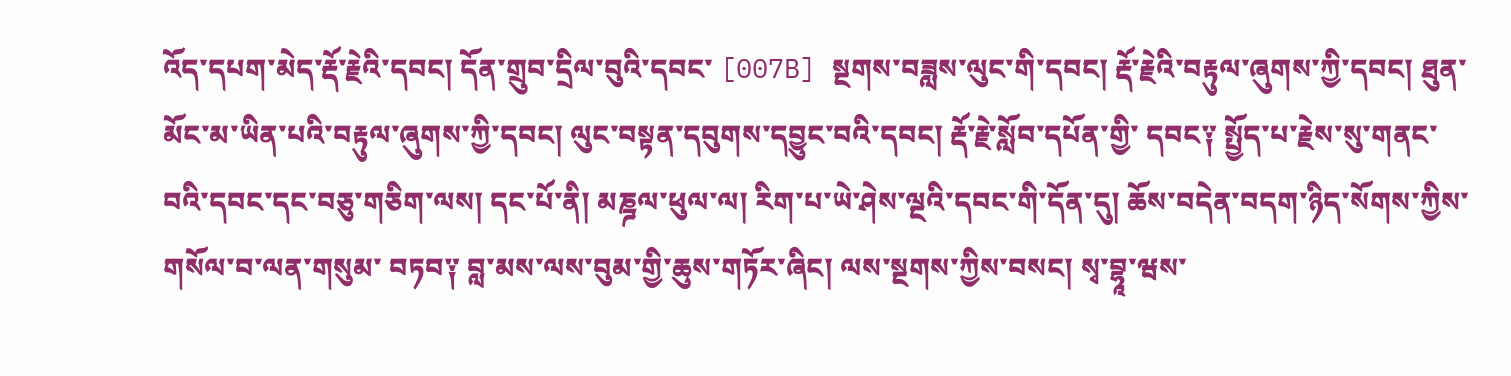འོད་དཔག་མེད་རྡོ་རྗེའི་དབང། དོན་གྲུབ་དྲིལ་བུའི་དབང་ [007B] སྔགས་བཟླས་ལུང་གི་དབང། རྡོ་རྗེའི་བརྟུལ་ཞུགས་ཀྱི་དབང། ཐུན་མོང་མ་ཡིན་པའི་བརྟུལ་ཞུགས་ཀྱི་དབང། ལུང་བསྟན་དབུགས་དབྱུང་བའི་དབང། རྡོ་རྗེ་སློབ་དཔོན་གྱི་ དབང༑ སྤྱོད་པ་རྗེས་སུ་གནང་བའི་དབང་དང་བཅུ་གཅིག་ལས། དང་པོ་ནི། མཎྜལ་ཕུལ་ལ། རིག་པ་ཡེ་ཤེས་ལྔའི་དབང་གི་དོན་དུ། ཆོས་བདེན་བདག་ཉིད་སོགས་ཀྱིས་གསོལ་བ་ལན་གསུམ་ བཏབ༑ བླ་མས་ལས་བུམ་གྱི་ཆུས་གཏོར་ཞིང། ལས་སྔགས་ཀྱིས་བསང། སྭ་བྷཱ་ཝས་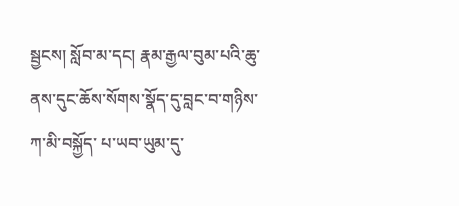སྦྱངས། སློབ་མ་དང། རྣམ་རྒྱལ་བུམ་པའི་ཆུ་ནས་དུང་ཆོས་སོགས་སྣོད་དུ་བླང་བ་གཉིས་ཀ་མི་བསྐྱོད་ པ་ཡབ་ཡུམ་དུ་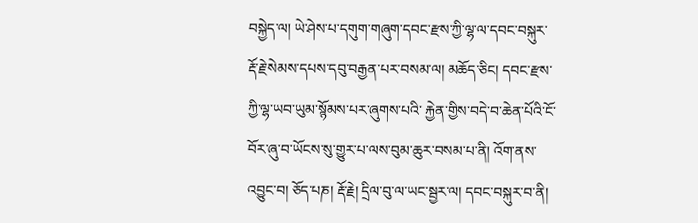བསྐྱེད་ལ། ཡེ་ཤེས་པ་དགུག་གཞུག་དབང་རྫས་ཀྱི་ལྷ་ལ་དབང་བསྐུར་རྡོ་རྗེ་སེམས་དཔས་དབུ་བརྒྱན་པར་བསམ་ལ། མཆོད་ཅིང། དབང་རྫས་ཀྱི་ལྷ་ཡབ་ཡུམ་སྙོམས་པར་ཞུགས་པའི་ རྐྱེན་གྱིས་བདེ་བ་ཆེན་པོའི་ངོ་བོར་ཞུ་བ་ཡོངས་སུ་གྱུར་པ་ལས་བུམ་ཆུར་བསམ་པ་ནི། འོག་ནས་འབྱུང་བ། ཅོད་པཎ། རྡོ་རྗེ། དྲིལ་བུ་ལ་ཡང་སྦྱར་ལ། དབང་བསྐུར་བ་ནི།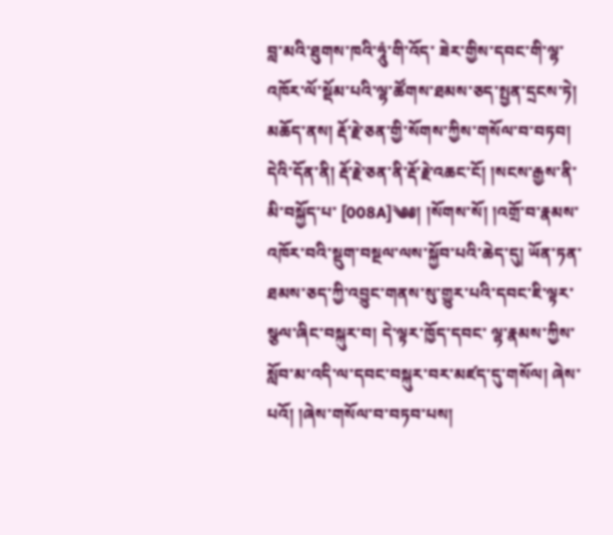བླ་མའི་ཐུགས་ཁའི་ཧཱུཾ་གི་འོད་ ཟེར་གྱིས་དབང་གི་ལྷ་འཁོར་ལོ་སྡོམ་པའི་ལྷ་ཚོགས་ཐམས་ཅད་སྤྱན་དྲངས་ཏེ། མཆོད་ནས། རྡོ་རྗེ་ཅན་གྱི་སོགས་ཀྱིས་གསོལ་བ་བཏབ། དེའི་དོན་ནི། རྡོ་རྗེ་ཅན་ནི་རྡོ་རྗེ་འཆང་ངོ། །སངས་རྒྱས་ནི་མི་བསྐྱོད་པ་ [008A]༄༅། །སོགས་སོ། །འགྲོ་བ་རྣམས་འཁོར་བའི་སྡུག་བསྔལ་ལས་སྐྱོབ་པའི་ཆེད་དུ། ཡོན་ཏན་ཐམས་ཅད་ཀྱི་འབྱུང་གནས་སུ་གྱུར་པའི་དབང་ཇི་ལྟར་སྩལ་ཞིང་བསྐུར་བ། དེ་ལྟར་ཁྱོད་དབང་ ལྷ་རྣམས་ཀྱིས་སློབ་མ་འདི་ལ་དབང་བསྐུར་བར་མཛད་དུ་གསོལ། ཞེས་པའོ། །ཞེས་གསོལ་བ་བཏབ་པས།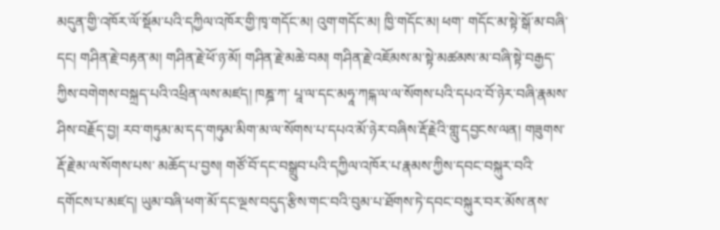མདུན་གྱི་འཁོར་ལོ་སྡོམ་པའི་དཀྱིལ་འཁོར་གྱི་ཁྭ་གདོང་མ། འུག་གདོང་མ། ཁྱི་གདོང་མ། ཕག་ གདོང་མ་སྟེ་སྒོ་མ་བཞི་དང། གཤིན་རྗེ་བརྟན་མ། གཤིན་རྗེ་ཕོ་ཉ་མོ། གཤིན་རྗེ་མཆེ་བམ། གཤིན་རྗེ་འཇོམས་མ་སྟེ་མཚམས་མ་བཞི་སྟེ་བརྒྱད་ཀྱིས་བགེགས་བསྐྲད་པའི་འཕྲིན་ལས་མཛད། ཁཎྜ་ཀ་ པཱ་ལ་དང་མཧཱ་ཀངྐ་ལ་ལ་སོགས་པའི་དཔའ་བོ་ཉེར་བཞི་རྣམས་ཤིས་བརྗོད་བྱ། རབ་གཏུམ་མ་དད་གཏུམ་མིག་མ་ལ་སོགས་པ་དཔའ་མོ་ཉེར་བཞིས་རྡོ་རྗེའི་གླུ་དབྱངས་ལན། གཟུགས་རྡོ་རྗེ་མ་ལ་སོགས་པས་ མཆོད་པ་བྱས། གཙོ་བོ་དང་བསྒྲུབ་པའི་དཀྱིལ་འཁོར་པ་རྣམས་ཀྱིས་དབང་བསྐུར་བའི་དགོངས་པ་མཛད། ཡུམ་བཞི་ཕག་མོ་དང་ལྔས་བདུད་རྩིས་གང་བའི་བུམ་པ་ཐོགས་ཏེ་དབང་བསྐུར་བར་མོས་ནས་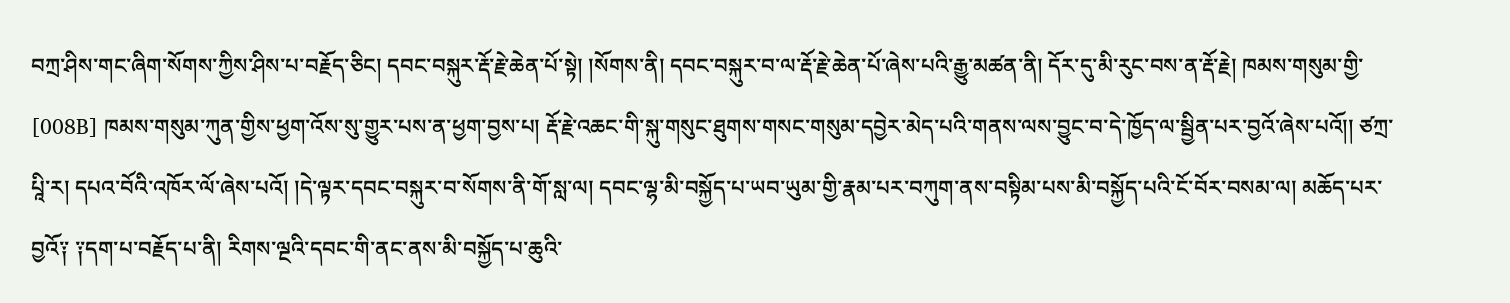བཀྲ་ཤིས་གང་ཞིག་སོགས་ཀྱིས་ཤིས་པ་བརྗོད་ཅིང། དབང་བསྐུར་རྡོ་རྗེ་ཆེན་པོ་སྟེ། །སོགས་ནི། དབང་བསྐུར་བ་ལ་རྡོ་རྗེ་ཆེན་པོ་ཞེས་པའི་རྒྱུ་མཚན་ནི། དོར་དུ་མི་རུང་བས་ན་རྡོ་རྗེ། ཁམས་གསུམ་གྱི་ [008B] ཁམས་གསུམ་ཀུན་གྱིས་ཕྱག་འོས་སུ་གྱུར་པས་ན་ཕྱག་བྱས་པ། རྡོ་རྗེ་འཆང་གི་སྐུ་གསུང་ཐུགས་གསང་གསུམ་དབྱེར་མེད་པའི་གནས་ལས་བྱུང་བ་དེ་ཁྱོད་ལ་སྦྱིན་པར་བྱའོ་ཞེས་པའོ།། ཙཀྲ་པཱི་ར། དཔའ་བོའི་འཁོར་ལོ་ཞེས་པའོ། །དེ་ལྟར་དབང་བསྐུར་བ་སོགས་ནི་གོ་སླ་ལ། དབང་ལྷ་མི་བསྐྱོད་པ་ཡབ་ཡུམ་གྱི་རྣམ་པར་བཀུག་ནས་བསྟིམ་པས་མི་བསྐྱོད་པའི་ངོ་བོར་བསམ་ལ། མཆོད་པར་ བྱའོ༑ ༑དག་པ་བརྗོད་པ་ནི། རིགས་ལྔའི་དབང་གི་ནང་ནས་མི་བསྐྱོད་པ་ཆུའི་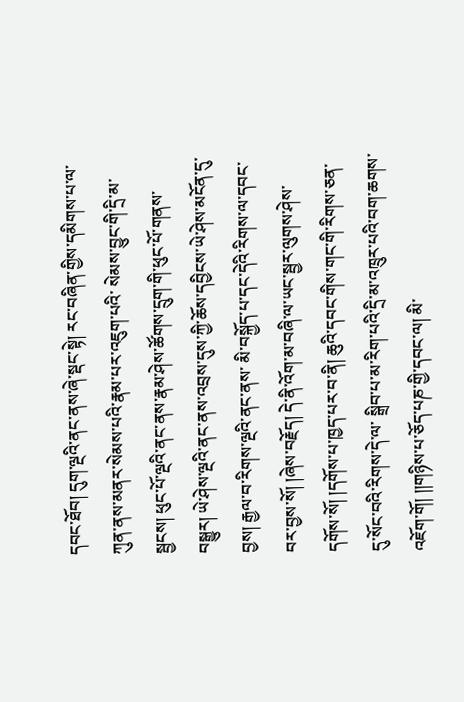དབང་ཐོབ། དུག་ལྔའི་ནང་ནས་ཞེ་སྡང་སྟེ། རང་བཞིན་གྱིས་དམིགས་པ་ལ་ཀུན་ནས་མནར་སེམས་པའི་རྣམ་པར་འཇུག་པའི་ སེམས་བྱུང་གི་དྲི་མ་སྦྱངས། ཕུང་པོ་ལྔའི་ནང་ནས་རྣམ་ཤེས་ཚོགས་དྲུག་གི་ཕུང་པོ་གནས་བསྒྱུར། ཡེ་ཤེས་ལྔའི་ནང་ནས་འབྲས་དུས་ཀྱི་ཆོས་དབྱིངས་ཡེ་ཤེས་མངོན་དུ་བྱས། རྒྱལ་བ་རིགས་ལྔའི་ནང་ནས་ མི་བསྐྱོད་པ་དང་དེའི་རིགས་ལ་དབང་བར་བྱས་སོ། །ཞེས་བརྗོད། དེ་ནི་འོག་མ་བཞི་ལ་ཡང་སྦྱར་ལུགས་ཤེས་དགོས་སོ། །དགོས་པ་ཁྱད་པར་བ་ནི། ཆུའི་དབང་གིས་གང་གི་རིགས་ཅན་དུ་སོང་བའི་རིགས་དེ་ལ་ སྒྲིབ་པ་མ་རིག་པའི་དྲི་མ་འཁྲུར་པའི་བག་ཆགས་འཇོག་གོ། །།གཉིས་པ་ཅོད་པཎ་གྱི་དབང་ལ། མི་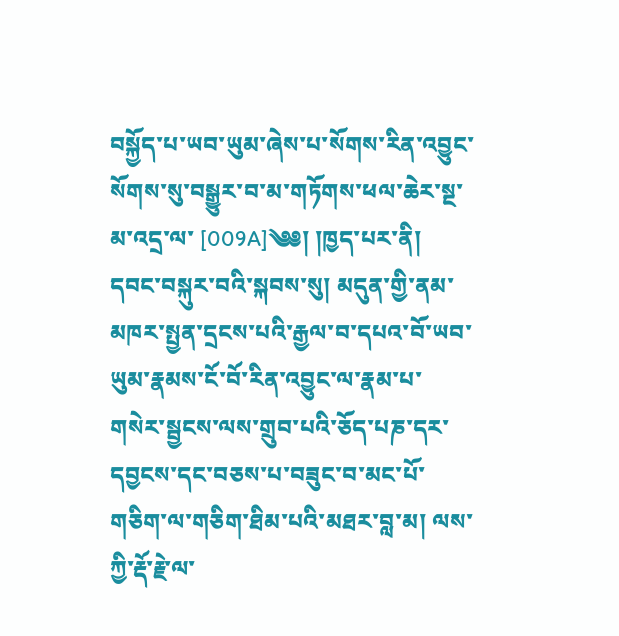བསྐྱོད་པ་ཡབ་ཡུམ་ཞེས་པ་སོགས་རིན་འབྱུང་སོགས་སུ་བསྒྱུར་བ་མ་གཏོགས་ཕལ་ཆེར་སྔ་མ་འདྲ་ལ་ [009A]༄༅། །ཁྱད་པར་ནི། དབང་བསྐུར་བའི་སྐབས་སུ། མདུན་གྱི་ནམ་མཁར་སྤྱན་དྲངས་པའི་རྒྱལ་བ་དཔའ་བོ་ཡབ་ཡུམ་རྣམས་ངོ་བོ་རིན་འབྱུང་ལ་རྣམ་པ་གསེར་སྦྱངས་ལས་གྲུབ་པའི་ཅོད་པཎ་དར་ དབྱངས་དང་བཅས་པ་བཟུང་བ་མང་པོ་གཅིག་ལ་གཅིག་ཐིམ་པའི་མཐར་བླ་མ། ལས་ཀྱི་རྡོ་རྗེ་ལ་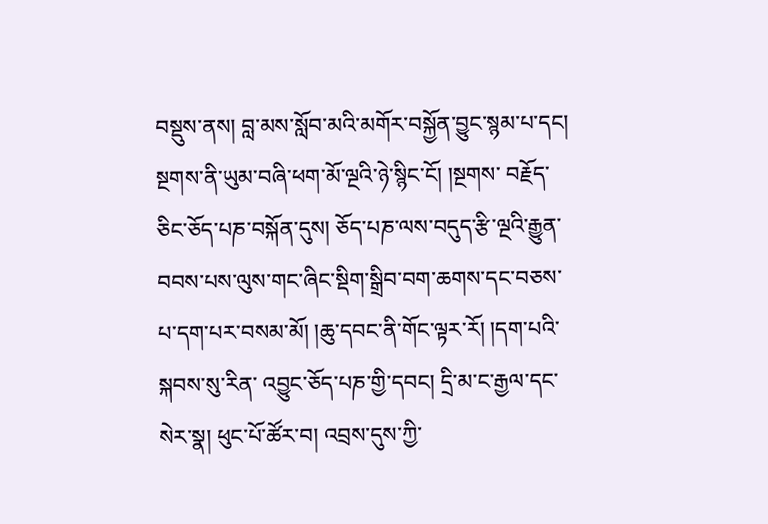བསྡུས་ནས། བླ་མས་སློབ་མའི་མགོར་བསྐྱོན་བྱུང་སྙམ་པ་དང། སྔགས་ནི་ཡུམ་བཞི་ཕག་མོ་ལྔའི་ཉེ་སྙིང་ངོ། །སྔགས་ བརྗོད་ཅིང་ཅོད་པཎ་བསྐོན་དུས། ཅོད་པཎ་ལས་བདུད་རྩི་ལྔའི་རྒྱུན་བབས་པས་ལུས་གང་ཞིང་སྡིག་སྒྲིབ་བག་ཆགས་དང་བཅས་པ་དག་པར་བསམ་མོ། །ཆུ་དབང་ནི་གོང་ལྟར་རོ། །དག་པའི་སྐབས་སུ་རིན་ འབྱུང་ཅོད་པཎ་གྱི་དབང། དྲི་མ་ང་རྒྱལ་དང་སེར་སྣ། ཕུང་པོ་ཚོར་བ། འབྲས་དུས་ཀྱི་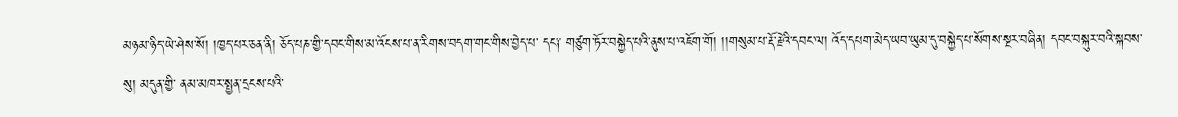མཉམ་ཉིད་ཡེ་ཤེས་སོ། །ཁྱད་པར་ཅན་ནི། ཅོད་པཎ་གྱི་དབང་གིས་མ་འོངས་པ་ན་རིགས་བདག་གང་གིས་བྱེད་པ་ དང༑ གཙུག་ཏོར་བསྐྱེད་པའི་ནུས་པ་འཇོག་གོ། །།གསུམ་པ་རྡོ་རྗེའི་དབང་ལ། འོད་དཔག་མེད་ཡབ་ཡུམ་དུ་བསྐྱེད་པ་སོགས་སྔར་བཞིན། དབང་བསྐུར་བའི་སྐབས་སུ། མདུན་གྱི་ ནམ་མཁར་སྤྱན་དྲངས་པའི་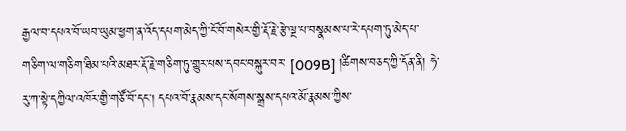རྒྱལ་བ་དཔའ་བོ་ཡབ་ཡུམ་ཕྱག་ན་འོད་དཔག་མེད་ཀྱི་ངོ་བོ་གསེར་གྱི་རྡོ་རྗེ་རྩེ་ལྔ་པ་བསྣམས་པ་རེ་དཔག་ཏུ་མེད་པ་གཅིག་ལ་གཅིག་ཐིམ་པའི་མཐར་རྡོ་རྗེ་གཅིག་ཏུ་གྱུར་པས་དབང་བསྐུར་བར་ [009B] །ཚིགས་བཅད་ཀྱི་དོན་ནི། ཧེ་རུ་ཀ་སྟེ་དཀྱིལ་འཁོར་གྱི་གཙོ་བོ་དང། དཔའ་བོ་རྣམས་དང་སོགས་སྒྲས་དཔའ་མོ་རྣམས་ཀྱིས་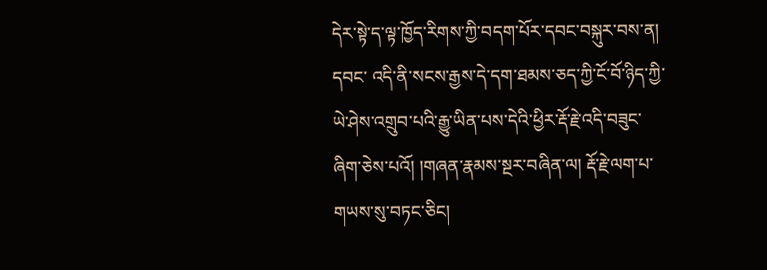དེར་སྟེ་ད་ལྟ་ཁྱོད་རིགས་ཀྱི་བདག་པོར་དབང་བསྐུར་བས་ན། དབང་ འདི་ནི་སངས་རྒྱས་དེ་དག་ཐམས་ཅད་ཀྱི་ངོ་བོ་ཉིད་ཀྱི་ཡེ་ཤེས་འགྲུབ་པའི་རྒྱུ་ཡིན་པས་དེའི་ཕྱིར་རྡོ་རྗེ་འདི་བཟུང་ཞིག་ཅེས་པའོ། །གཞན་རྣམས་སྔར་བཞིན་ལ། རྡོ་རྗེ་ལག་པ་གཡས་སུ་བཏང་ཅིང།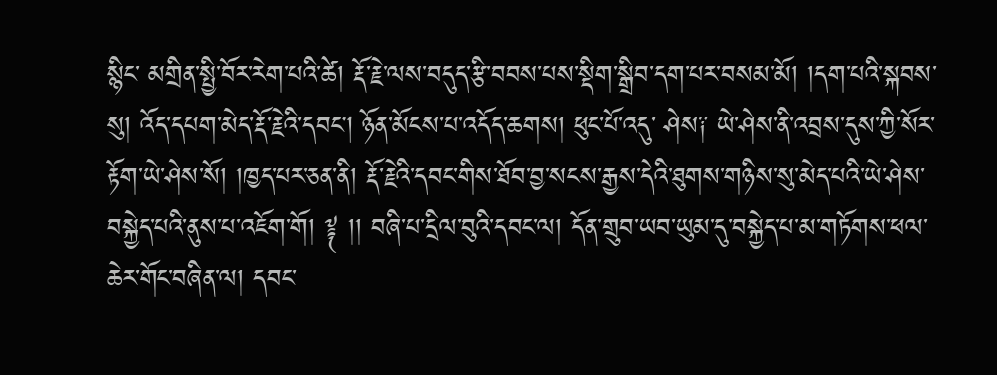སྙིང་ མགྲིན་སྤྱི་བོར་རེག་པའི་ཚེ། རྡོ་རྗེ་ལས་བདུད་རྩི་བབས་པས་སྡིག་སྒྲིབ་དག་པར་བསམ་མོ། །དག་པའི་སྐབས་སུ། འོད་དཔག་མེད་རྡོ་རྗེའི་དབང། ཉོན་མོངས་པ་འདོད་ཆགས། ཕུང་པོ་འདུ་ ཤེས༑ ཡེ་ཤེས་ནི་འབྲས་དུས་ཀྱི་སོར་རྟོག་ཡེ་ཤེས་སོ། །ཁྱད་པར་ཅན་ནི། རྡོ་རྗེའི་དབང་གིས་ཐོབ་བྱ་སངས་རྒྱས་དེའི་ཐུགས་གཉིས་སུ་མེད་པའི་ཡེ་ཤེས་བསྐྱེད་པའི་ནུས་པ་འཇོག་གོ། ༈ །། བཞི་པ་དྲིལ་བུའི་དབང་ལ། དོན་གྲུབ་ཡབ་ཡུམ་དུ་བསྐྱེད་པ་མ་གཏོགས་ཕལ་ཆེར་གོང་བཞིན་ལ། དབང་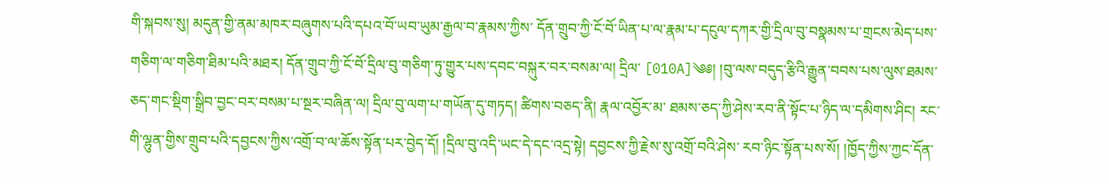གི་སྐབས་སུ། མདུན་གྱི་ནམ་མཁར་བཞུགས་པའི་དཔའ་བོ་ཡབ་ཡུམ་རྒྱལ་བ་རྣམས་ཀྱིས་ དོན་གྲུབ་ཀྱི་ངོ་བོ་ཡིན་པ་ལ་རྣམ་པ་དངུལ་དཀར་གྱི་དྲིལ་བུ་བསྣམས་པ་གྲངས་མེད་པས་གཅིག་ལ་གཅིག་ཐིམ་པའི་མཐར། དོན་གྲུབ་ཀྱི་ངོ་བོ་དྲིལ་བུ་གཅིག་ཏུ་གྱུར་པས་དབང་བསྐུར་བར་བསམ་ལ། དྲིལ་ [010A]༄༅། །བུ་ལས་བདུད་རྩིའི་རྒྱུན་བབས་པས་ལུས་ཐམས་ཅད་གང་སྡིག་སྒྲིབ་བྱང་བར་བསམ་པ་སྔར་བཞིན་ལ། དྲིལ་བུ་ལག་པ་གཡོན་དུ་གཏད། ཚིགས་བཅད་ནི། རྣལ་འབྱོར་མ་ ཐམས་ཅད་ཀྱི་ཤེས་རབ་ནི་སྟོང་པ་ཉིད་ལ་དམིགས་ཤིང། རང་གི་ལྷུན་གྱིས་གྲུབ་པའི་དབྱངས་ཀྱིས་འགྲོ་བ་ལ་ཆོས་སྟོན་པར་བྱེད་དོ། །དྲིལ་བུ་འདི་ཡང་དེ་དང་འདྲ་སྟེ། དབྱངས་ཀྱི་རྗེས་སུ་འགྲོ་བའི་ཤེས་ རབ་ཉིང་སྟོན་པས་སོ། །ཁྱོད་ཀྱིས་ཀྱང་དོན་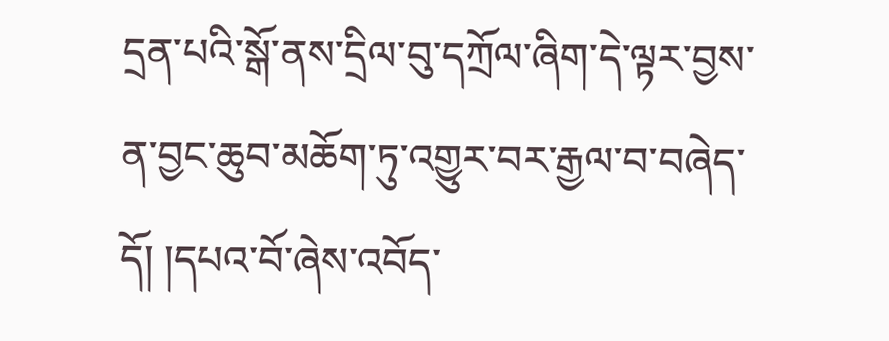དྲན་པའི་སྒོ་ནས་དྲིལ་བུ་དཀྲོལ་ཞིག་དེ་ལྟར་བྱས་ན་བྱང་ཆུབ་མཆོག་ཏུ་འགྱུར་བར་རྒྱལ་བ་བཞེད་དོ། །དཔའ་བོ་ཞེས་འབོད་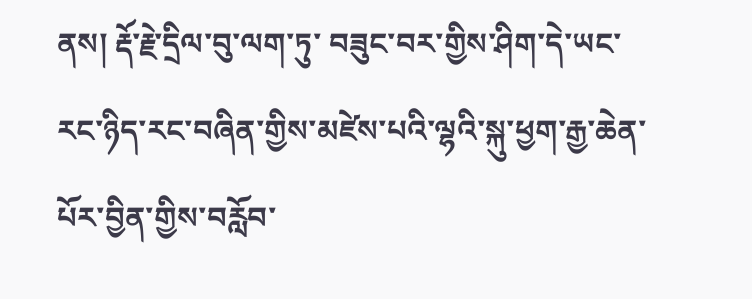ནས། རྡོ་རྗེ་དྲིལ་བུ་ལག་ཏུ་ བཟུང་བར་གྱིས་ཤིག་དེ་ཡང་རང་ཉིད་རང་བཞིན་གྱིས་མཛེས་པའི་ལྷའི་སྐུ་ཕྱག་རྒྱ་ཆེན་པོར་བྱིན་གྱིས་བརློབ་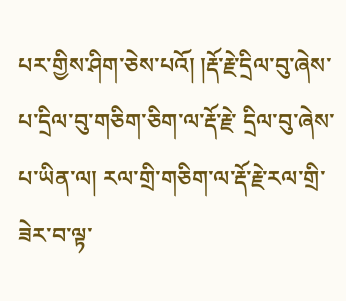པར་གྱིས་ཤིག་ཅེས་པའོ། །རྡོ་རྗེ་དྲིལ་བུ་ཞེས་པ་དྲིལ་བུ་གཅིག་ཅིག་ལ་རྡོ་རྗེ་ དྲིལ་བུ་ཞེས་པ་ཡིན་ལ། རལ་གྲི་གཅིག་ལ་རྡོ་རྗེ་རལ་གྲི་ཟེར་བ་ལྟ་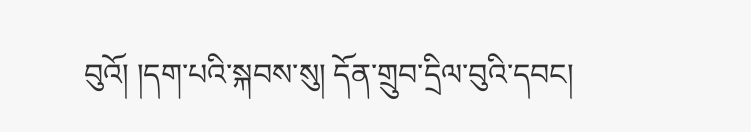བུའོ། །དག་པའི་སྐབས་སུ། དོན་གྲུབ་དྲིལ་བུའི་དབང།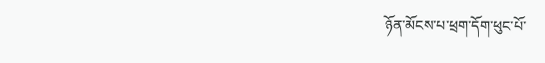ཉོན་མོངས་པ་ཕྲག་དོག་ཕུང་པོ་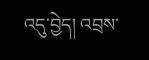འདུ་བྱེད། འབྲས་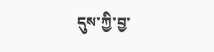དུས་ཀྱི་བྱ་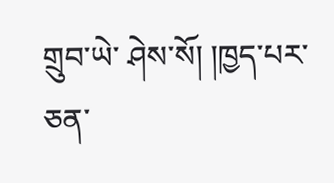གྲུབ་ཡེ་ ཤེས་སོ། །ཁྱད་པར་ཅན་